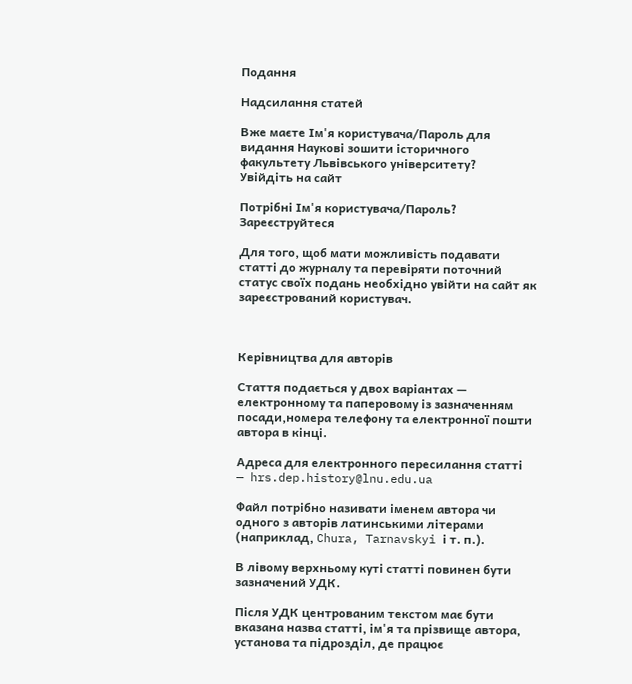Подання

Надсилання статей

Вже маєте Ім'я користувача/Пароль для видання Наукові зошити історичного факультету Львівського університету?
Увійдіть на сайт

Потрібні Ім'я користувача/Пароль?
Зареєструйтеся

Для того, щоб мати можливість подавати статті до журналу та перевіряти поточний статус своїх подань необхідно увійти на сайт як зареєстрований користувач.



Керівництва для авторів

Стаття подається у двох варіантах — електронному та паперовому із зазначенням посади,номера телефону та електронної пошти автора в кінці.

Адреса для електронного пересилання статті — hrs.dep.history@lnu.edu.ua

Файл потрібно називати іменем автора чи одного з авторів латинськими літерами (наприклад, Chura, Tarnavskyi і т. п.).

В лівому верхньому куті статті повинен бути зазначений УДК.

Після УДК центрованим текстом має бути вказана назва статті, ім'я та прізвище автора, установа та підрозділ, де працює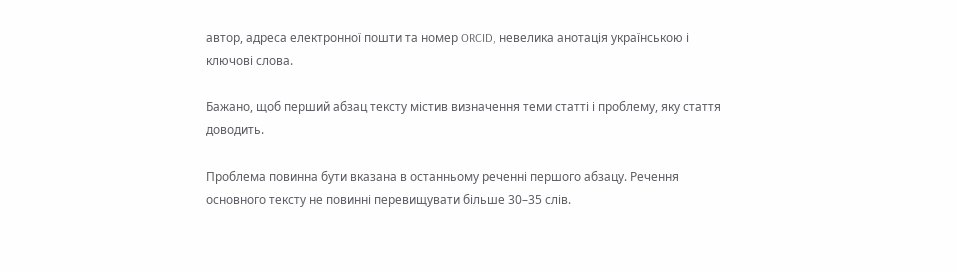автор, адреса електронної пошти та номер ORCID, невелика анотація українською і ключові слова.

Бажано, щоб перший абзац тексту містив визначення теми статті і проблему, яку стаття доводить.

Проблема повинна бути вказана в останньому реченні першого абзацу. Речення основного тексту не повинні перевищувати більше 30–35 слів.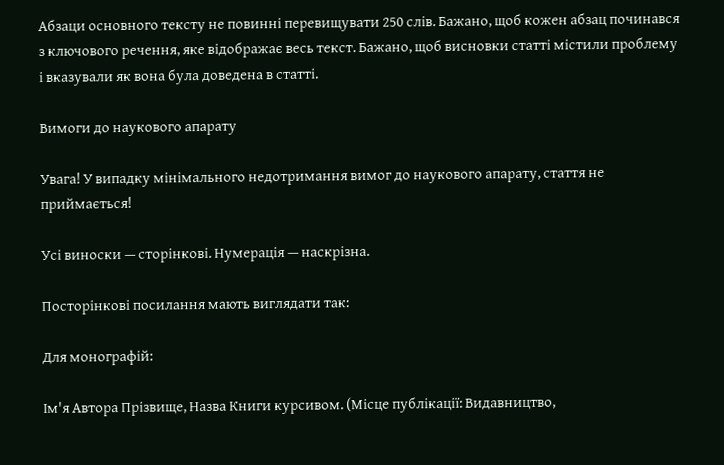Абзаци основного тексту не повинні перевищувати 250 слів. Бажано, щоб кожен абзац починався з ключового речення, яке відображає весь текст. Бажано, щоб висновки статті містили проблему і вказували як вона була доведена в статті.

Вимоги до наукового апарату

Увага! У випадку мінімального недотримання вимог до наукового апарату, стаття не приймається!

Усі виноски — сторінкові. Нумерація — наскрізна.

Посторінкові посилання мають виглядати так:

Для монографій:

Ім'я Автора Прізвище, Назва Книги курсивом. (Місце публікації: Видавництво,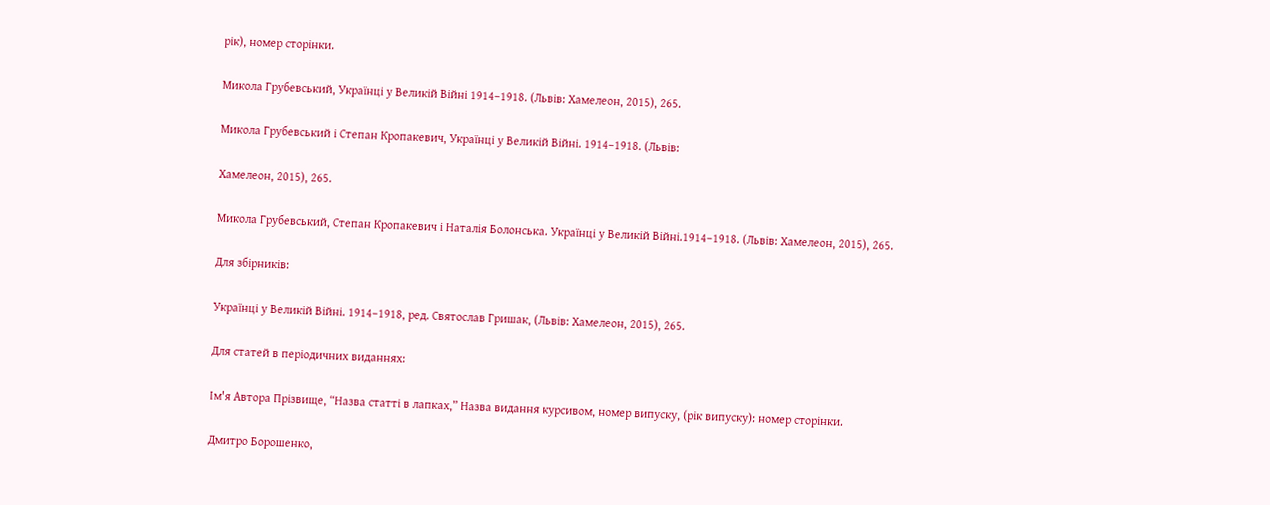рік), номер сторінки.

Микола Грубевський, Українці у Великій Війні 1914–1918. (Львів: Хамелеон, 2015), 265.

Микола Грубевський і Степан Кропакевич, Українці у Великій Війні. 1914–1918. (Львів:

Хамелеон, 2015), 265.

Микола Грубевський, Степан Кропакевич і Наталія Болонська. Українці у Великій Війні.1914–1918. (Львів: Хамелеон, 2015), 265.

Для збірників:

Українці у Великій Війні. 1914–1918, ред. Святослав Гришак, (Львів: Хамелеон, 2015), 265.

Для статей в періодичних виданнях:

Ім'я Автора Прізвище, “Назва статті в лапках,” Назва видання курсивом, номер випуску, (рік випуску): номер сторінки.

Дмитро Борошенко,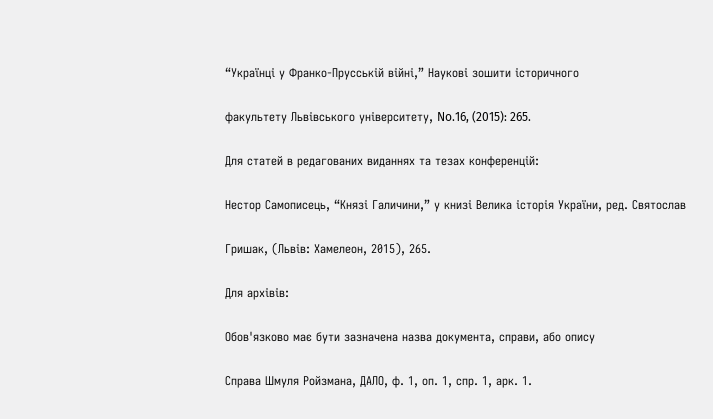“Українці у Франко-Прусській війні,” Наукові зошити історичного

факультету Львівського університету, No.16, (2015): 265.

Для статей в редагованих виданнях та тезах конференцій:

Нестор Самописець, “Князі Галичини,” у книзі Велика історія України, ред. Святослав

Гришак, (Львів: Хамелеон, 2015), 265.

Для архівів:

Обов'язково має бути зазначена назва документа, справи, або опису

Справа Шмуля Ройзмана, ДАЛО, ф. 1, оп. 1, спр. 1, арк. 1.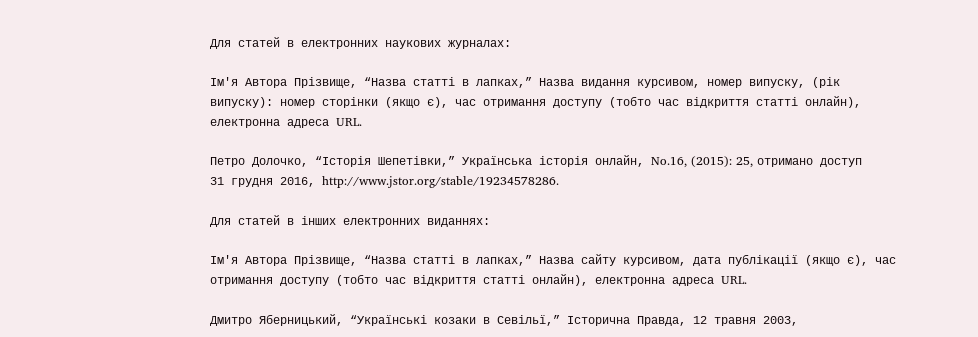Для статей в електронних наукових журналах:

Ім'я Автора Прізвище, “Назва статті в лапках,” Назва видання курсивом, номер випуску, (рік випуску): номер сторінки (якщо є), час отримання доступу (тобто час відкриття статті онлайн), електронна адреса URL.

Петро Долочко, “Історія Шепетівки,” Українська історія онлайн, No.16, (2015): 25, отримано доступ 31 грудня 2016, http://www.jstor.org/stable/19234578286.

Для статей в інших електронних виданнях:

Ім'я Автора Прізвище, “Назва статті в лапках,” Назва сайту курсивом, дата публікації (якщо є), час отримання доступу (тобто час відкриття статті онлайн), електронна адреса URL.

Дмитро Яберницький, “Українські козаки в Севільї,” Історична Правда, 12 травня 2003,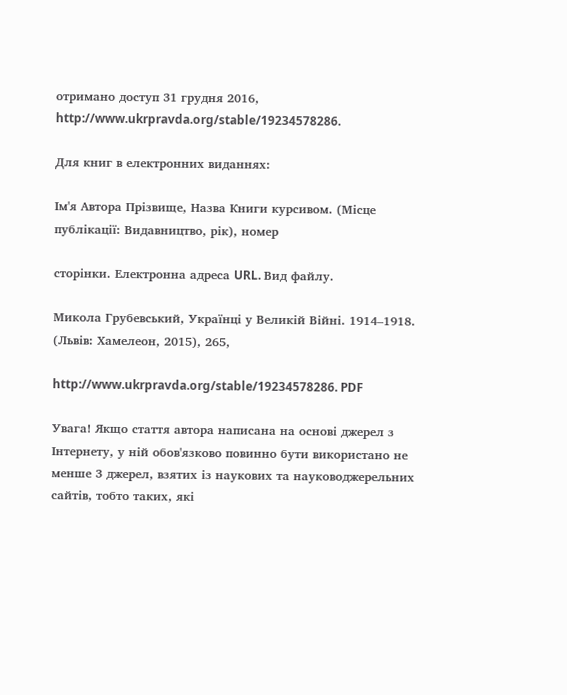отримано доступ 31 грудня 2016, http://www.ukrpravda.org/stable/19234578286.

Для книг в електронних виданнях:

Ім'я Автора Прізвище, Назва Книги курсивом. (Місце публікації: Видавництво, рік), номер

сторінки. Електронна адреса URL. Вид файлу.

Микола Грубевський, Українці у Великій Війні. 1914–1918. (Львів: Хамелеон, 2015), 265,

http://www.ukrpravda.org/stable/19234578286. PDF

Увага! Якщо стаття автора написана на основі джерел з Інтернету, у ній обов'язково повинно бути використано не менше 3 джерел, взятих із наукових та науководжерельних сайтів, тобто таких, які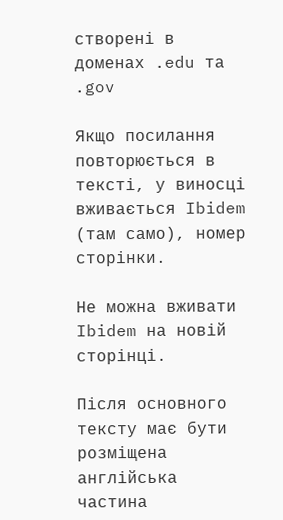створені в доменах .edu та .gov

Якщо посилання повторюється в тексті, у виносці вживається Ibidem (там само), номер сторінки.

Не можна вживати Ibidem на новій сторінці.

Після основного тексту має бути розміщена англійська частина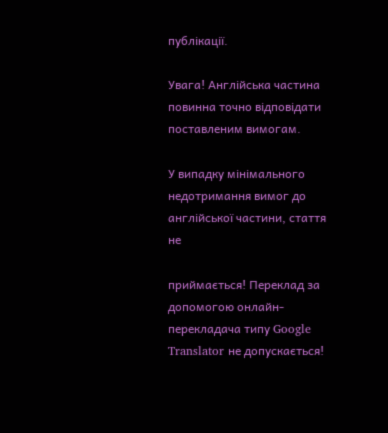публікації.

Увага! Англійська частина повинна точно відповідати поставленим вимогам.

У випадку мінімального недотримання вимог до англійської частини, стаття не

приймається! Переклад за допомогою онлайн-перекладача типу Google Translator не допускається!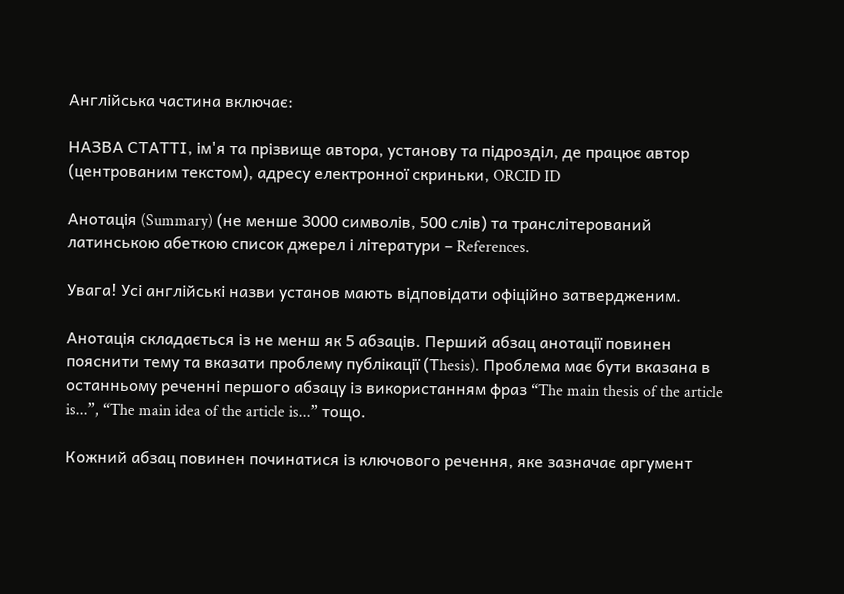Англійська частина включає:

НАЗВА СТАТТІ, ім'я та прізвище автора, установу та підрозділ, де працює автор (центрованим текстом), адресу електронної скриньки, ORCID ID

Анотація (Summary) (не менше 3000 символів, 500 слів) та транслітерований латинською абеткою список джерел і літератури – References.

Увага! Усі англійські назви установ мають відповідати офіційно затвердженим.

Анотація складається із не менш як 5 абзаців. Перший абзац анотації повинен пояснити тему та вказати проблему публікації (Тhesis). Проблема має бути вказана в останньому реченні першого абзацу із використанням фраз “The main thesis of the article is...”, “The main idea of the article is...” тощо.

Кожний абзац повинен починатися із ключового речення, яке зазначає аргумент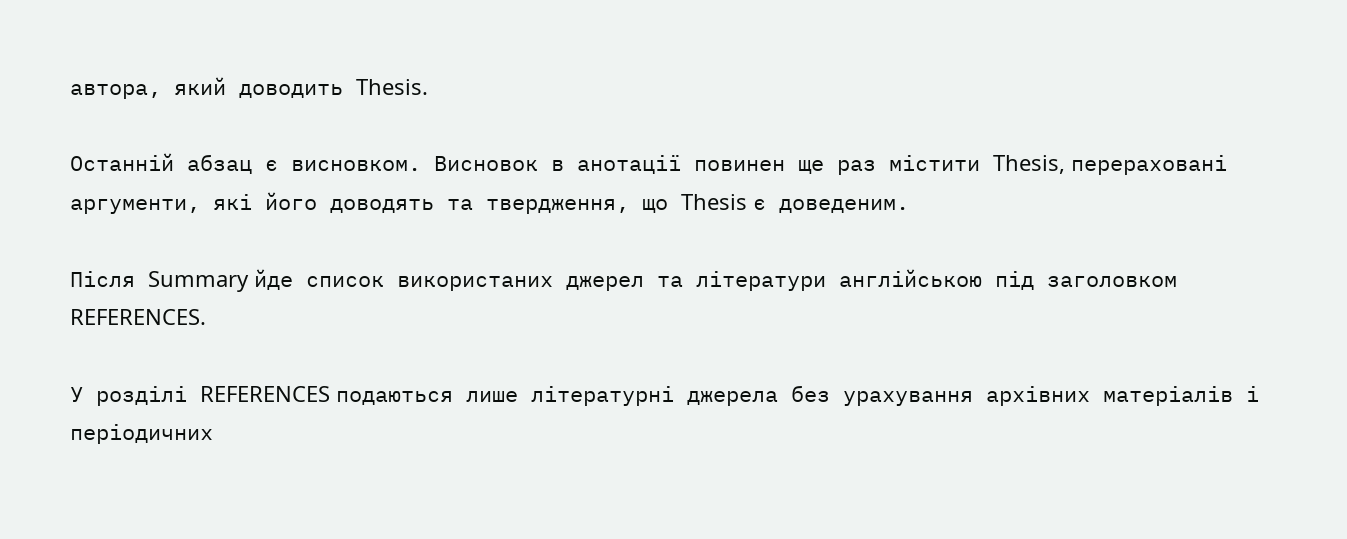автора, який доводить Thesis.

Останній абзац є висновком. Висновок в анотації повинен ще раз містити Thesis, перераховані аргументи, які його доводять та твердження, що Thesis є доведеним.

Після Summary йде список використаних джерел та літератури англійською під заголовком REFERENCES.

У розділі REFERENCES подаються лише літературні джерела без урахування архівних матеріалів і періодичних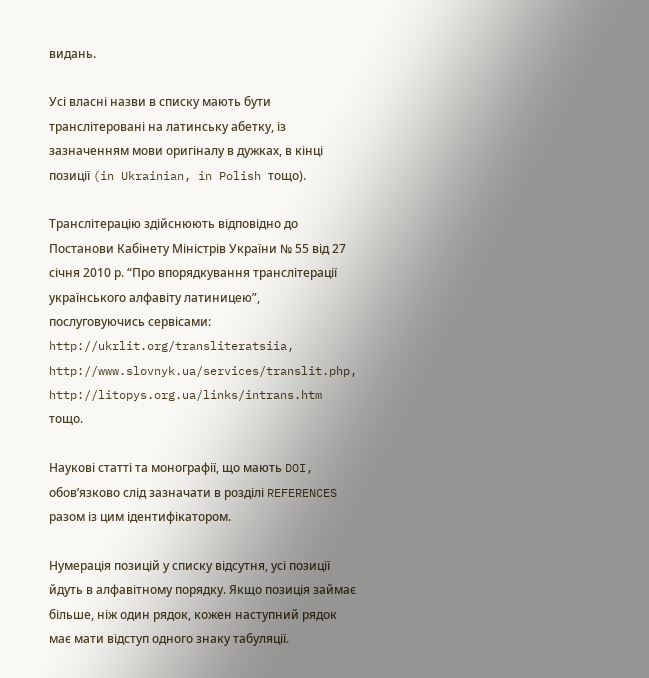видань.

Усі власні назви в списку мають бути транслітеровані на латинську абетку, із зазначенням мови оригіналу в дужках, в кінці позиції (in Ukrainian, in Polish тощо).

Транслітерацію здійснюють відповідно до Постанови Кабінету Міністрів України № 55 від 27 січня 2010 р. “Про впорядкування транслітерації українського алфавіту латиницею”, послуговуючись сервісами: http://ukrlit.org/transliteratsiia, http://www.slovnyk.ua/services/translit.php, http://litopys.org.ua/links/intrans.htm тощо.

Наукові статті та монографії, що мають DOI, обов’язково слід зазначати в розділі REFERENCES разом із цим ідентифікатором.

Нумерація позицій у списку відсутня, усі позиції йдуть в алфавітному порядку. Якщо позиція займає більше, ніж один рядок, кожен наступний рядок має мати відступ одного знаку табуляції.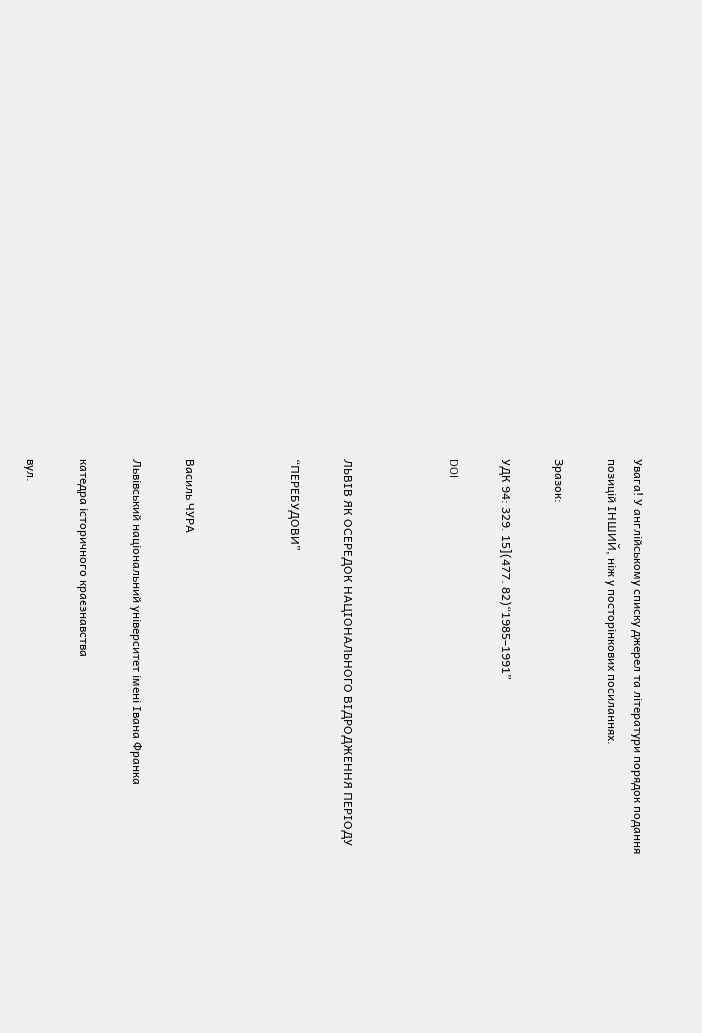Увага! У англійському списку джерел та літератури порядок подання позицій ІНШИЙ, ніж у посторінкових посиланнях.

Зразок:

УДК 94: 329. 15](477. 82)“1985–1991ˮ

DOI



ЛЬВІВ ЯК ОСЕРЕДОК НАЦІОНАЛЬНОГО ВІДРОДЖЕННЯ ПЕРІОДУ

“ПЕРЕБУДОВИˮ



Василь ЧУРА

Львівський національний університет імені Івана Франка

катедра історичного краєзнавства

вул.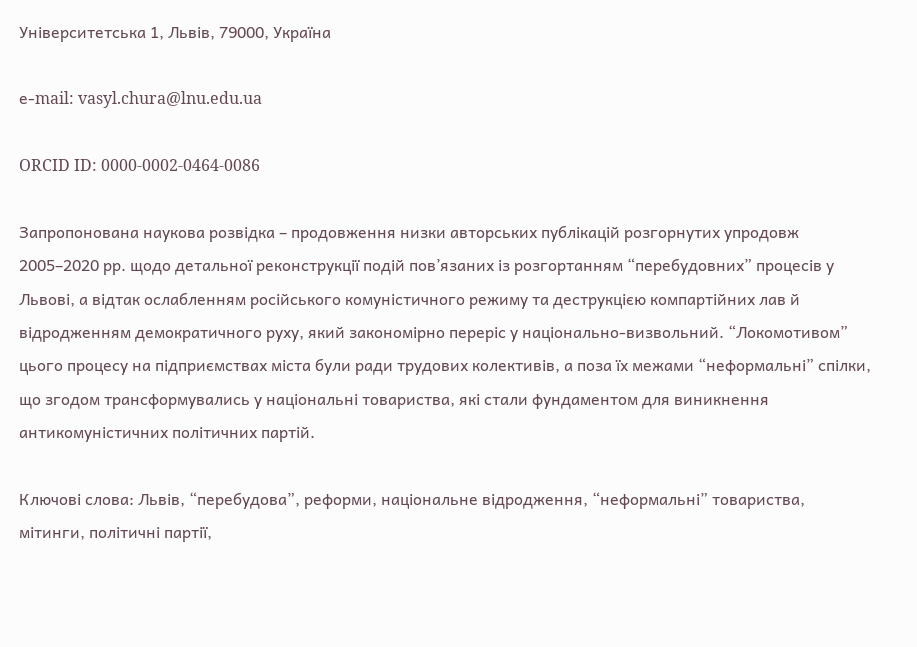Університетська 1, Львів, 79000, Україна

е-mail: vasyl.chura@lnu.edu.ua

ORCID ID: 0000-0002-0464-0086

Запропонована наукова розвідка – продовження низки авторських публікацій розгорнутих упродовж 2005–2020 рр. щодо детальної реконструкції подій пов’язаних із розгортанням “перебудовнихˮ процесів у Львові, а відтак ослабленням російського комуністичного режиму та деструкцією компартійних лав й відродженням демократичного руху, який закономірно переріс у національно-визвольний. “Локомотивомˮ цього процесу на підприємствах міста були ради трудових колективів, а поза їх межами “неформальніˮ спілки, що згодом трансформувались у національні товариства, які стали фундаментом для виникнення антикомуністичних політичних партій.

Ключові слова: Львів, “перебудоваˮ, реформи, національне відродження, “неформальніˮ товариства, мітинги, політичні партії,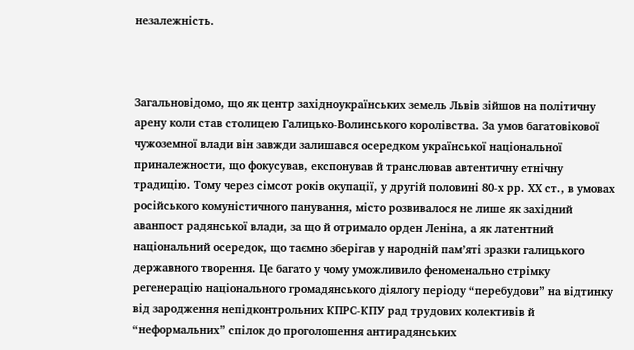незалежність.



Загальновідомо, що як центр західноукраїнських земель Львів зійшов на політичну арену коли став столицею Галицько-Волинського королівства. За умов багатовікової чужоземної влади він завжди залишався осередком української національної приналежности, що фокусував, експонував й транслював автентичну етнічну традицію. Тому через сімсот років окупації, у другій половині 80-х рр. ХХ ст., в умовах російського комуністичного панування, місто розвивалося не лише як західний аванпост радянської влади, за що й отримало орден Леніна, а як латентний національний осередок, що таємно зберігав у народній пам’яті зразки галицького державного творення. Це багато у чому уможливило феноменально стрімку регенерацію національного громадянського діялогу періоду “перебудовиˮ на відтинку від зародження непідконтрольних КПРС-КПУ рад трудових колективів й “неформальнихˮ спілок до проголошення антирадянських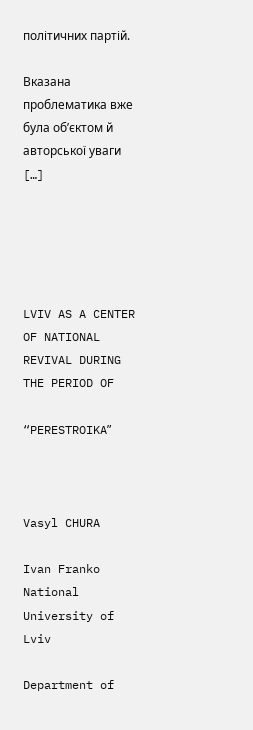політичних партій.

Вказана проблематика вже була об’єктом й авторської уваги […]





LVIV AS A CENTER OF NATIONAL REVIVAL DURING THE PERIOD OF

“PERESTROIKAˮ



Vasyl CHURA

Ivan Franko National University of Lviv

Department of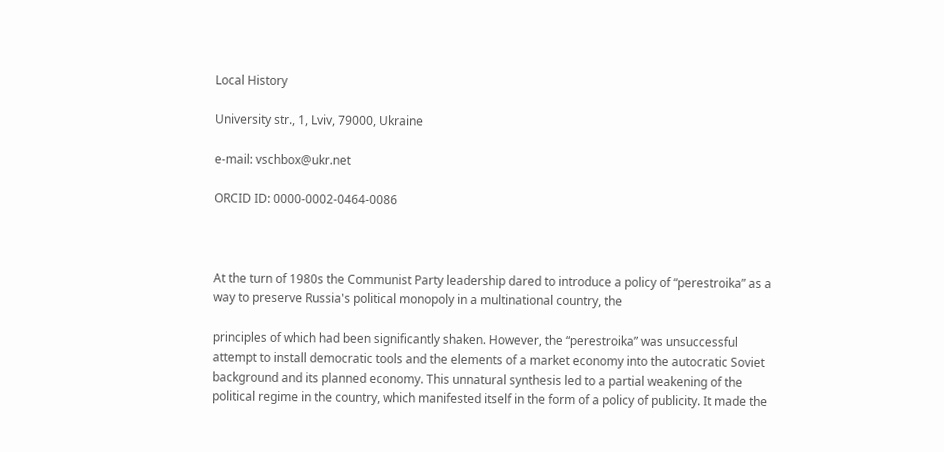Local History

University str., 1, Lviv, 79000, Ukraine

e-mail: vschbox@ukr.net

ORCID ID: 0000-0002-0464-0086



At the turn of 1980s the Communist Party leadership dared to introduce a policy of “perestroikaˮ as a way to preserve Russia's political monopoly in a multinational country, the

principles of which had been significantly shaken. However, the “perestroikaˮ was unsuccessful attempt to install democratic tools and the elements of a market economy into the autocratic Soviet background and its planned economy. This unnatural synthesis led to a partial weakening of the political regime in the country, which manifested itself in the form of a policy of publicity. It made the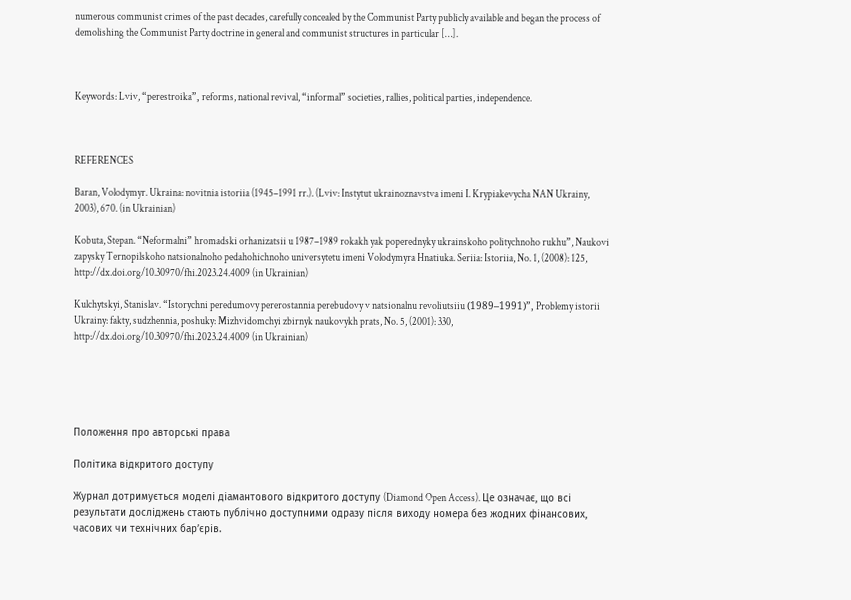numerous communist crimes of the past decades, carefully concealed by the Communist Party publicly available and began the process of demolishing the Communist Party doctrine in general and communist structures in particular […].



Keywords: Lviv, “perestroikaˮ, reforms, national revival, “informalˮ societies, rallies, political parties, independence.



REFERENCES

Baran, Volodymyr. Ukraina: novitnia istoriia (1945–1991 rr.). (Lviv: Instytut ukrainoznavstva imeni I. Krypiakevycha NAN Ukrainy, 2003), 670. (in Ukrainian)

Kobuta, Stepan. “Neformalniˮ hromadski orhanizatsii u 1987–1989 rokakh yak poperednyky ukrainskoho politychnoho rukhu”, Naukovi zapysky Ternopilskoho natsionalnoho pedahohichnoho universytetu imeni Volodymyra Hnatiuka. Seriia: Istoriia, No. 1, (2008): 125, http://dx.doi.org/10.30970/fhi.2023.24.4009 (in Ukrainian)

Kulchytskyi, Stanislav. “Istorychni peredumovy pererostannia perebudovy v natsionalnu revoliutsiiu (1989–1991)ˮ, Problemy istorii Ukrainy: fakty, sudzhennia, poshuky: Mizhvidomchyi zbirnyk naukovykh prats, No. 5, (2001): 330, http://dx.doi.org/10.30970/fhi.2023.24.4009 (in Ukrainian)





Положення про авторські права

Політика відкритого доступу

Журнал дотримується моделі діамантового відкритого доступу (Diamond Open Access). Це означає, що всі результати досліджень стають публічно доступними одразу після виходу номера без жодних фінансових, часових чи технічних бар’єрів.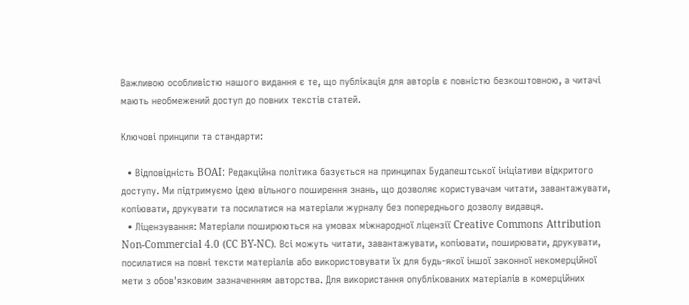Важливою особливістю нашого видання є те, що публікація для авторів є повністю безкоштовною, а читачі мають необмежений доступ до повних текстів статей.

Ключові принципи та стандарти:

  • Відповідність BOAI: Редакційна політика базується на принципах Будапештської ініціативи відкритого доступу. Ми підтримуємо ідею вільного поширення знань, що дозволяє користувачам читати, завантажувати, копіювати, друкувати та посилатися на матеріали журналу без попереднього дозволу видавця.
  • Ліцензування: Матеріали поширюються на умовах міжнародної ліцензії Creative Commons Attribution Non-Commercial 4.0 (CC BY-NC). Всі можуть читати, завантажувати, копіювати, поширювати, друкувати, посилатися на повні тексти матеріалів або використовувати їх для будь-якої іншої законної некомерційної мети з обов'язковим зазначенням авторства. Для використання опублікованих матеріалів в комерційних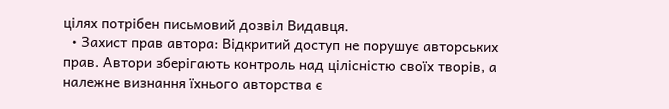цілях потрібен письмовий дозвіл Видавця.
  • Захист прав автора: Відкритий доступ не порушує авторських прав. Автори зберігають контроль над цілісністю своїх творів, а належне визнання їхнього авторства є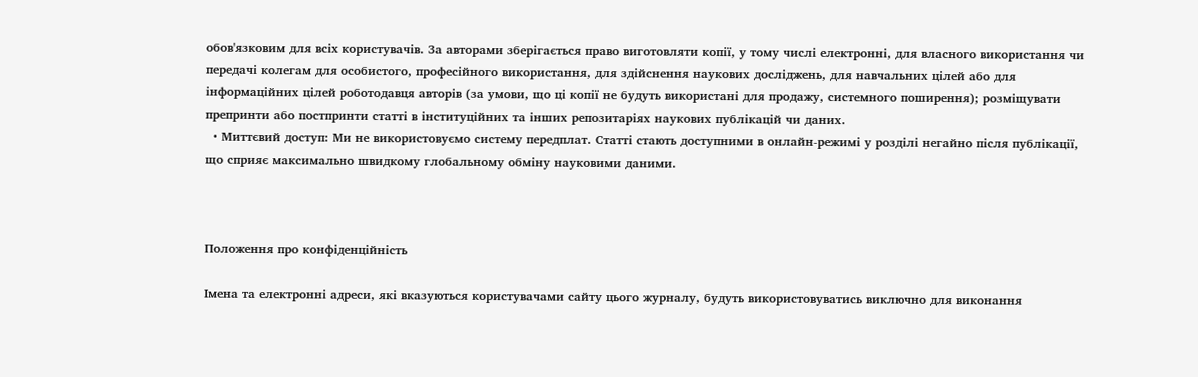обов'язковим для всіх користувачів. За авторами зберігається право виготовляти копії, у тому числі електронні, для власного використання чи передачі колегам для особистого, професійного використання, для здійснення наукових досліджень, для навчальних цілей або для інформаційних цілей роботодавця авторів (за умови, що ці копії не будуть використані для продажу, системного поширення); розміщувати препринти або постпринти статті в інституційних та інших репозитаріях наукових публікацій чи даних.
  • Миттєвий доступ: Ми не використовуємо систему передплат. Статті стають доступними в онлайн-режимі у розділі негайно після публікації, що сприяє максимально швидкому глобальному обміну науковими даними.



Положення про конфіденційність

Імена та електронні адреси, які вказуються користувачами сайту цього журналу, будуть використовуватись виключно для виконання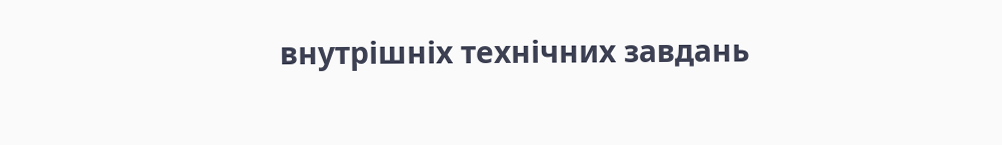внутрішніх технічних завдань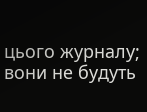цього журналу; вони не будуть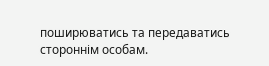поширюватись та передаватись стороннім особам.